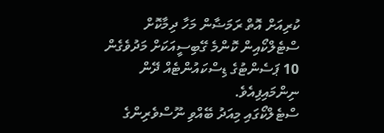ކުރިއަށް އޮތް ރަމަޟާން މަހާ ދިމާކޮށް ސްޓެލްކޯއިން ކޮންމެ ގޭބިސީއަކަށް މަދުވެގެން 10 ޕަސެންޓުގެ ޑިސްކައުންޓެއް ދޭން ނިންމައިފިއެވެ.
ސްޓެލްކޯގައި މިއަދު ބޭއްވި ނޫސްވެރިންގެ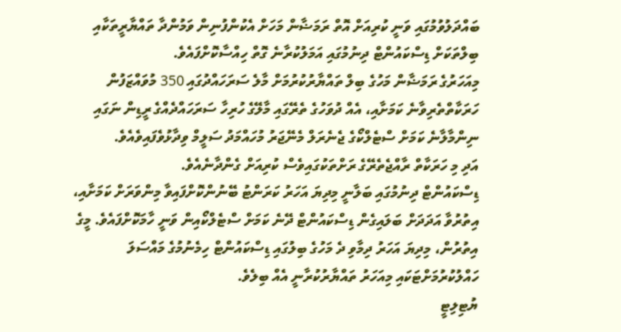ބައްދަލުވުމުގައި ވަނީ ކުރިއަށް އޮތް ރަމަޟާން މަހަށް އެކުންފުނިން ވަމުންދާ ތައްޔާރީތަކާއި ބިލްތަކަށް ޑިސްކައުންޓް ދިނުމުގައި އަމަލުކުރާނެ ގޮތް ހިއްސާކޮށްފައެވެ.
މިއަހަރުގެ ރަމަޟާން މަހުގެ ބިލް ތައްޔާރުކުރުމަށް މާލެ ސަރަހައްދުގައި 350 މުވައްޒަފުން ހަރަކާތްތެރިވާނެ ކަމަށާއި، އެއް ދުވަހުގެ ތެރޭގައި މާލޭގެ ހުރިހާ ސަރަހައްދެއްގެ ރީޑިން ނަގައި ނިންމާލާނެ ކަމަށް ސްޓެލްކޯގެ ޖެނެރަލް މެނޭޖަރު މުހައްމަދު ސަލީމް ވިދާޅުވެފައިވެއެވެ.
އަދި މި ހަރަކާތް ރާއްޖެތެރޭގެ ރަށްތަކުގައިވެސް ކުރިއަށް ގެންދާނެއެވެ.
ޑިސްކައުންޓް ދިނުމުގައި ބަލާނީ މިދިޔަ އަހަރު ކަރަންޓު ބޭނުންކޮށްފައިވާ މިންވަރަށް ކަމަށާއި، އިތުރުވާ އަދަދަށް ބަލައިގެން ޑިސްކައުންޓް ދޭނެ ކަމަށް ސްޓެލްކޯއިން ވަނީ ހާމަކޮށްފައެވެ. މީގެ އިތުރުން، މިދިޔަ އަހަރު ދިމާވި ދެ މަހުގެ ބިލުގައި ޑިސްކައުންޓް ހިމެނުމުގެ މައްސަލަ ހައްލުކުރުމަށްޓަކައި މިއަހަރު ތައްޔާރުކުރާނީ އެއް ބިލެވެ.
ޔުޓިލިޓީ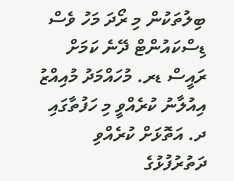ބިލުތަކުން މި ރޯދަ މަހު ވެސް ޑިސްކައުންޓް ދޭނެ ކަމަށް ރައީސް ޑރ. މުހައްމަދު މުއިއްޒު އިއުލާނު ކުރެއްވީ މި ހަފުތާގައި ދ. އަތޮޅަށް ކުރެއްވި ދަތުރުފުޅުގެ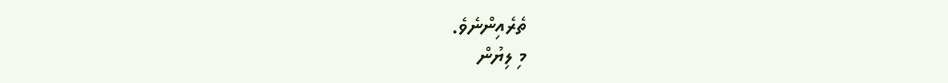ތެރެއިންނެވެ.
މި ލިޔުން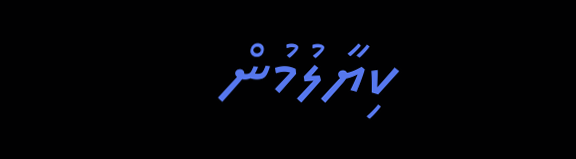ކިޔާލުމުން